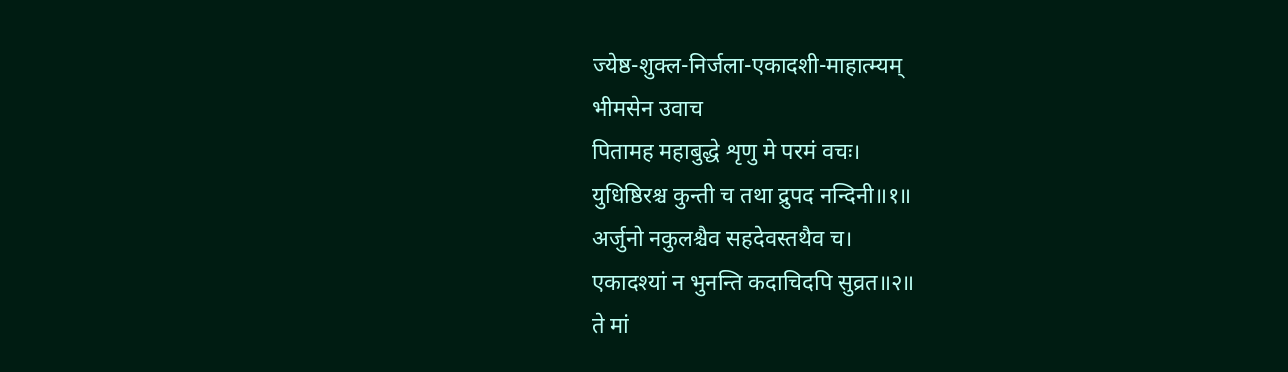ज्येष्ठ-शुक्ल-निर्जला-एकादशी-माहात्म्यम्
भीमसेन उवाच
पितामह महाबुद्धे शृणु मे परमं वचः।
युधिष्ठिरश्च कुन्ती च तथा द्रुपद नन्दिनी॥१॥
अर्जुनो नकुलश्चैव सहदेवस्तथैव च।
एकादश्यां न भुनन्ति कदाचिदपि सुव्रत॥२॥
ते मां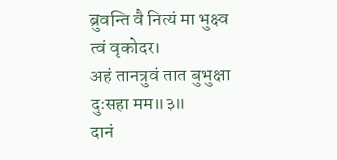ब्रुवन्ति वै नित्यं मा भुक्ष्व त्वं वृकोदर।
अहं तानत्रुवं तात बुभुक्षा दुःसहा मम॥३॥
दानं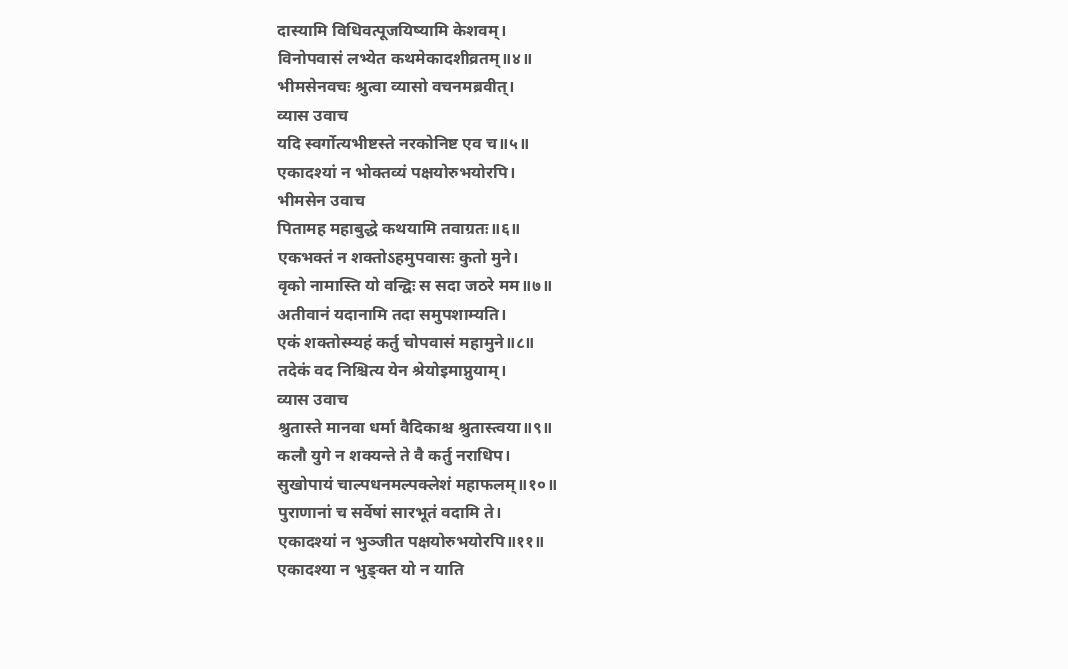दास्यामि विधिवत्पूजयिष्यामि केशवम्।
विनोपवासं लभ्येत कथमेकादशीव्रतम्॥४॥
भीमसेनवचः श्रुत्वा व्यासो वचनमब्रवीत्।
व्यास उवाच
यदि स्वर्गोत्यभीष्टस्ते नरकोनिष्ट एव च॥५॥
एकादश्यां न भोक्तव्यं पक्षयोरुभयोरपि।
भीमसेन उवाच
पितामह महाबुद्धे कथयामि तवाग्रतः॥६॥
एकभक्तं न शक्तोऽहमुपवासः कुतो मुने।
वृको नामास्ति यो वन्द्विः स सदा जठरे मम॥७॥
अतीवानं यदानामि तदा समुपशाम्यति।
एकं शक्तोस्म्यहं कर्तु चोपवासं महामुने॥८॥
तदेकं वद निश्चित्य येन श्रेयोइमाप्नुयाम्।
व्यास उवाच
श्रुतास्ते मानवा धर्मा वैदिकाश्च श्रुतास्त्वया॥९॥
कलौ युगे न शक्यन्ते ते वै कर्तु नराधिप।
सुखोपायं चाल्पधनमल्पक्लेशं महाफलम्॥१०॥
पुराणानां च सर्वेषां सारभूतं वदामि ते।
एकादश्यां न भुञ्जीत पक्षयोरुभयोरपि॥११॥
एकादश्या न भुङ्क्त यो न याति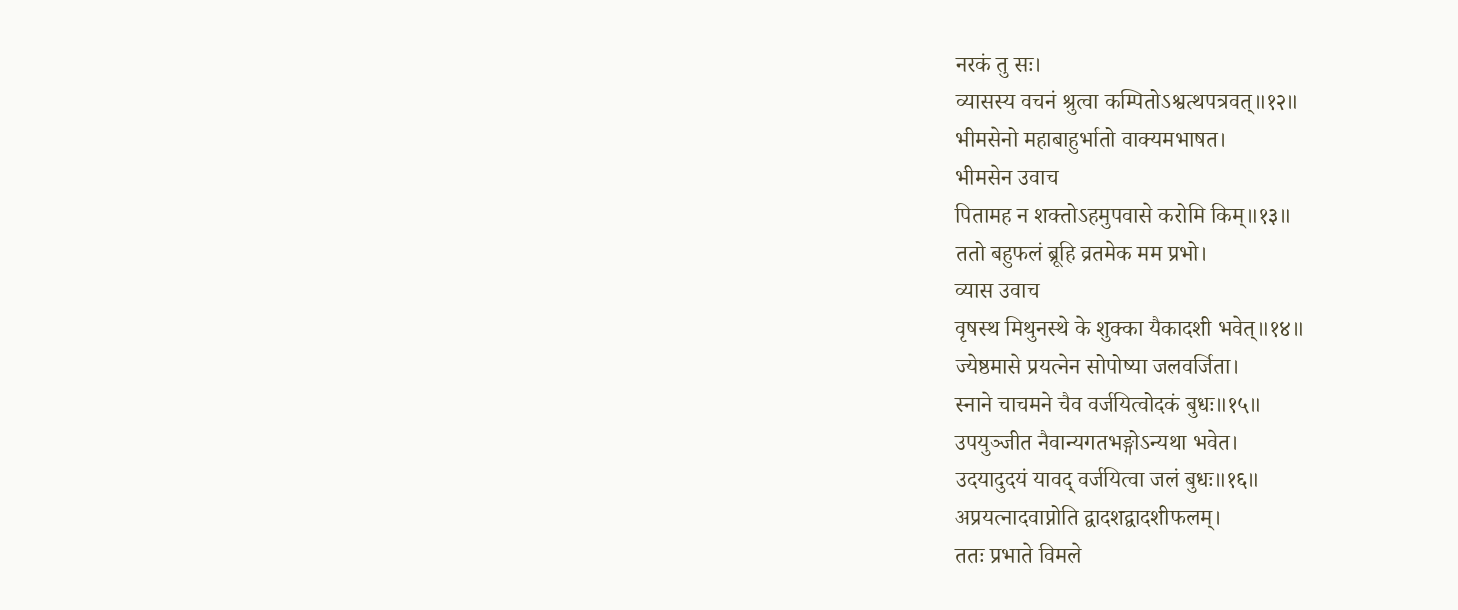नरकं तु सः।
व्यासस्य वचनं श्रुत्वा कम्पितोऽश्वत्थपत्रवत्॥१२॥
भीमसेनो महाबाहुर्भातो वाक्यमभाषत।
भीमसेन उवाच
पितामह न शक्तोऽहमुपवासे करोमि किम्॥१३॥
ततो बहुफलं ब्रूहि व्रतमेक मम प्रभो।
व्यास उवाच
वृषस्थ मिथुनस्थे के शुक्का यैकादशी भवेत्॥१४॥
ज्येष्ठमासे प्रयत्नेन सोपोष्या जलवर्जिता।
स्नाने चाचमने चैव वर्जयित्वोदकं बुधः॥१५॥
उपयुञ्जीत नैवान्यगतभङ्गोऽन्यथा भवेत।
उदयादुदयं यावद् वर्जयित्वा जलं बुधः॥१६॥
अप्रयत्नादवाप्नोति द्वादशद्वादशीफलम्।
ततः प्रभाते विमले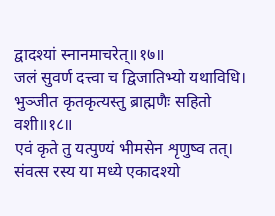द्वादश्यां स्नानमाचरेत्॥१७॥
जलं सुवर्ण दत्त्वा च द्विजातिभ्यो यथाविधि।
भुञ्जीत कृतकृत्यस्तु ब्राह्मणैः सहितो वशी॥१८॥
एवं कृते तु यत्पुण्यं भीमसेन शृणुष्व तत्।
संवत्स रस्य या मध्ये एकादश्यो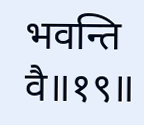भवन्ति वै॥१९॥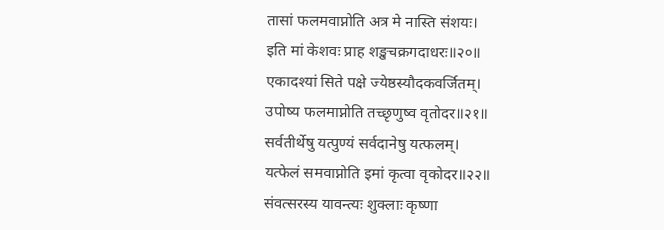तासां फलमवाप्नोति अत्र मे नास्ति संशयः।
इति मां केशवः प्राह शङ्खचक्रगदाधरः॥२०॥
एकादश्यां सिते पक्षे ज्येष्ठस्यौदकवर्जितम्।
उपोष्य फलमाप्नोति तच्छृणुष्व वृतोदर॥२१॥
सर्वतीर्थेषु यत्पुण्यं सर्वदानेषु यत्फलम्।
यत्फेलं समवाप्नोति इमां कृत्वा वृकोदर॥२२॥
संवत्सरस्य यावन्त्यः शुक्लाः कृष्णा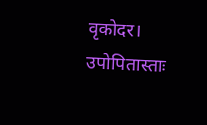वृकोदर।
उपोपितास्ताः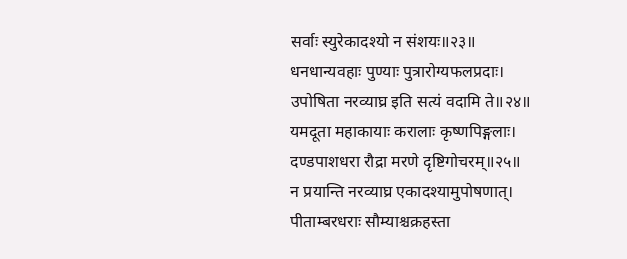सर्वाः स्युरेकादश्यो न संशयः॥२३॥
धनधान्यवहाः पुण्याः पुत्रारोग्यफलप्रदाः।
उपोषिता नरव्याघ्र इति सत्यं वदामि ते॥२४॥
यमदूता महाकायाः करालाः कृष्णपिङ्गलाः।
दण्डपाशधरा रौद्रा मरणे दृष्टिगोचरम्॥२५॥
न प्रयान्ति नरव्याघ्र एकादश्यामुपोषणात्।
पीताम्बरधराः सौम्याश्चक्रहस्ता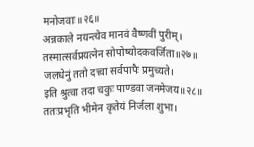मनोजवाः॥२६॥
अन्नकाले नयन्त्येव मानवं वैष्णवीं पुरीम्।
तस्मात्सर्वप्रयत्नेन सोपोष्योदकवर्जिता॥२७॥
जलधेनुं ततो दत्त्वा सर्वपापैः प्रमुच्यते।
इति श्रुत्वा तदा चकुः पाण्डवा जनमेजय॥२८॥
ततःप्रभृति भीमेन कृतेयं निर्जला शुभा।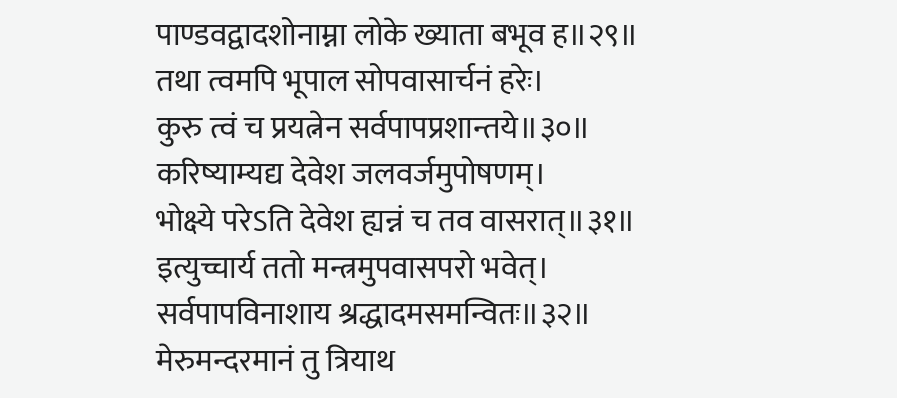पाण्डवद्वादशोनाम्ना लोके ख्याता बभूव ह॥२९॥
तथा त्वमपि भूपाल सोपवासार्चनं हरेः।
कुरु त्वं च प्रयत्नेन सर्वपापप्रशान्तये॥३०॥
करिष्याम्यद्य देवेश जलवर्जमुपोषणम्।
भोक्ष्ये परेऽति देवेश ह्यन्नं च तव वासरात्॥३१॥
इत्युच्चार्य ततो मन्त्रमुपवासपरो भवेत्।
सर्वपापविनाशाय श्रद्धादमसमन्वितः॥३२॥
मेरुमन्दरमानं तु त्रियाथ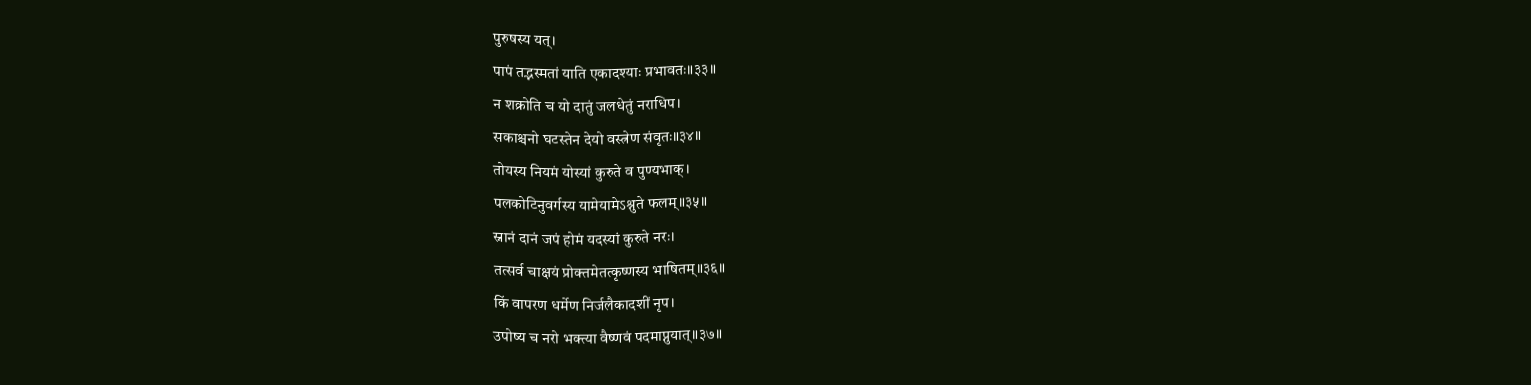पुरुषस्य यत्।
पापं तद्भस्मतां याति एकादश्याः प्रभावतः॥३३॥
न शक्रोति च यो दातुं जलधेतुं नराधिप।
सकाश्चनो घटस्तेन देयो वस्त्रेण संवृतः॥३४॥
तोयस्य नियमं योस्यां कुरुते व पुण्यभाक्।
पलकोटिनुवर्गस्य यामेयामेऽश्नुते फलम्॥३५॥
स्नानं दानं जपं होमं यदस्यां कुरुते नरः।
तत्सर्व चाक्षयं प्रोक्तमेतत्कृष्णस्य भाषितम्॥३६॥
किं वापरण धर्मेण निर्जलैकादशीं नृप।
उपोष्य च नरो भक्त्या वैष्णवं पदमाप्नुयात्॥३७॥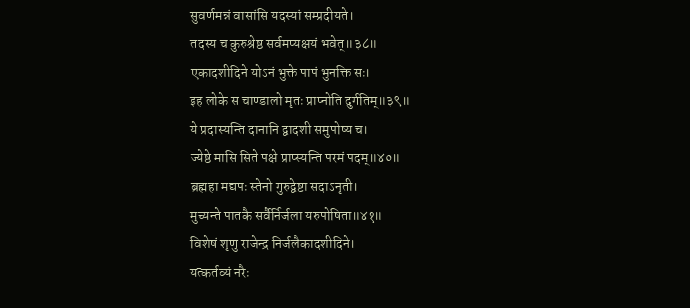सुवर्णमन्नं वासांसि यदस्यां सम्प्रदीयते।
तदस्य च कुरुश्रेष्ठ सर्वमप्यक्षयं भवेत्॥३८॥
एकादशीदिने योऽनं भुक्ते पापं भुनक्ति सः।
इह लोके स चाण्डालो मृतः प्राप्नोति दुर्गतिम्॥३९॥
ये प्रदास्यन्ति दानानि द्वादशी समुपोष्य च।
ज्येष्ठे मासि सिते पक्षे प्राप्स्यन्ति परमं पदम्॥४०॥
ब्रह्महा मद्यपः स्तेनो गुरुद्वेष्टा सदाऽनृती।
मुच्यन्ते पातकै सर्वैर्निर्जला यरुपोषिता॥४१॥
विशेषं शृणु राजेन्द्र निर्जलैकादशीदिने।
यत्कर्तव्यं नरैः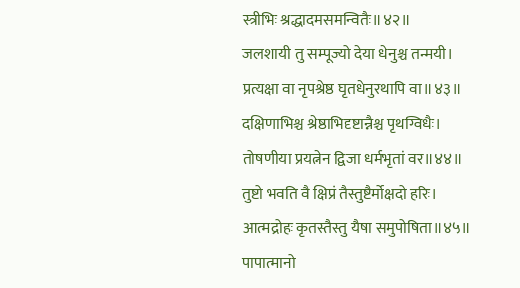स्त्रीभिः श्रद्धादमसमन्वितैः॥४२॥
जलशायी तु सम्पूज्यो देया धेनुश्च तन्मयी।
प्रत्यक्षा वा नृपश्रेष्ठ घृतधेनुरथापि वा॥४३॥
दक्षिणाभिश्च श्रेष्ठाभिदृष्टान्नैश्च पृथग्विधैः।
तोषणीया प्रयत्नेन द्विजा धर्मभृतां वर॥४४॥
तुष्टो भवति वै क्षिप्रं तैस्तुष्टैर्मोक्षदो हरिः।
आत्मद्रोहः कृतस्तैस्तु यैषा समुपोषिता॥४५॥
पापात्मानो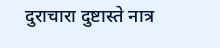दुराचारा दुष्टास्ते नात्र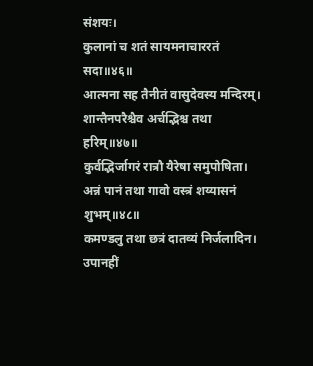संशयः।
कुलानां च शतं सायमनाचाररतं सदा॥४६॥
आत्मना सह तैनीतं वासुदेवस्य मन्दिरम्।
शान्तैनपरैश्चैव अर्चद्भिश्च तथा हरिम्॥४७॥
कुर्वद्भिर्जागरं रात्रौ यैरेषा समुपोषिता।
अन्नं पानं तथा गावो वस्त्रं शय्यासनं शुभम्॥४८॥
कमण्डलु तथा छत्रं दातव्यं निर्जलादिन।
उपानहीं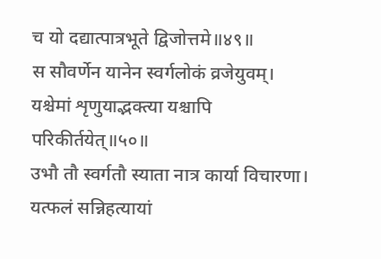च यो दद्यात्पात्रभूते द्विजोत्तमे॥४९॥
स सौवर्णेन यानेन स्वर्गलोकं व्रजेयुवम्।
यश्चेमां शृणुयाद्भक्त्या यश्चापि परिकीर्तयेत्॥५०॥
उभौ तौ स्वर्गतौ स्याता नात्र कार्या विचारणा।
यत्फलं सन्निहत्यायां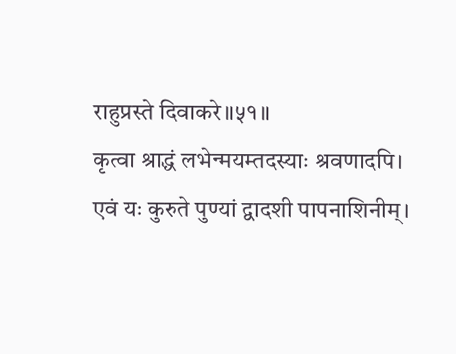राहुप्रस्ते दिवाकरे॥५१॥
कृत्वा श्राद्धं लभेन्मयम्तदस्याः श्रवणादपि।
एवं यः कुरुते पुण्यां द्वादशी पापनाशिनीम्।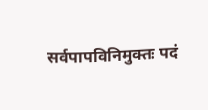सर्वपापविनिमुक्तः पदं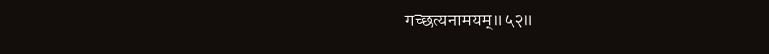गच्छत्यनामयम्॥५२॥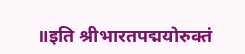॥इति श्रीभारतपद्मयोरुक्तं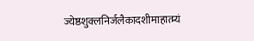ज्येष्ठशुक्लनिर्जलैकादशीमाहात्म्यं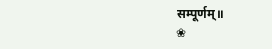सम्पूर्णम्॥
❀